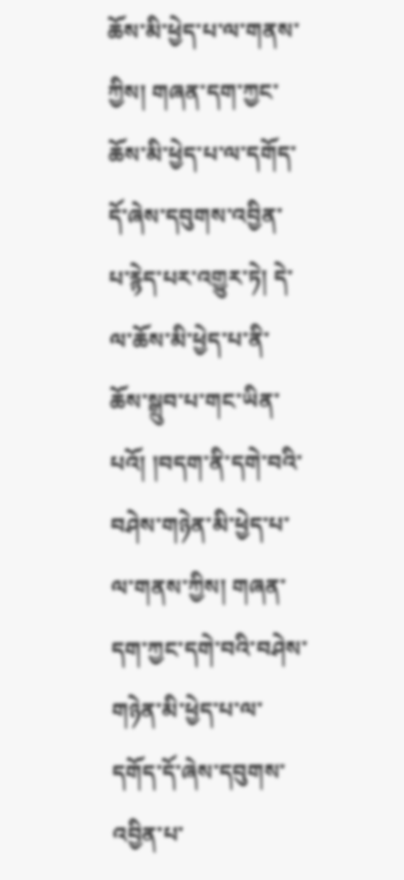ཆོས་མི་ཕྱེད་པ་ལ་གནས་ཀྱིས། གཞན་དག་ཀྱང་ཆོས་མི་ཕྱེད་པ་ལ་དགོད་དོ་ཞེས་དབུགས་འབྱིན་པ་རྙེད་པར་འགྱུར་ཏེ། དེ་ལ་ཆོས་མི་ཕྱེད་པ་ནི་ཆོས་སྒྲུབ་པ་གང་ཡིན་པའོ། །བདག་ནི་དགེ་བའི་བཤེས་གཉེན་མི་ཕྱེད་པ་ལ་གནས་ཀྱིས། གཞན་དག་ཀྱང་དགེ་བའི་བཤེས་གཉེན་མི་ཕྱེད་པ་ལ་དགོད་དོ་ཞེས་དབུགས་འབྱིན་པ་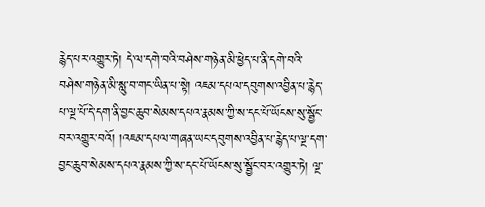རྙེད་པར་འགྱུར་ཏེ། དེ་ལ་དགེ་བའི་བཤེས་གཉེན་མི་ཕྱེད་པ་ནི་དགེ་བའི་བཤེས་གཉེན་མི་སླུ་བ་གང་ཡིན་པ་སྟེ། འཇམ་དཔལ་དབུགས་འབྱིན་པ་རྙེད་པ་ལྔ་པོ་དེ་དག་ནི་བྱང་ཆུབ་སེམས་དཔའ་རྣམས་ཀྱི་ས་དང་པོ་ཡོངས་སུ་སྦྱོང་བར་འགྱུར་བའོ། །འཇམ་དཔལ་གཞན་ཡང་དབུགས་འབྱིན་པ་རྙེད་པ་ལྔ་དག་བྱང་ཆུབ་སེམས་དཔའ་རྣམས་ཀྱི་ས་དང་པོ་ཡོངས་སུ་སྦྱོང་བར་འགྱུར་ཏེ། ལྔ་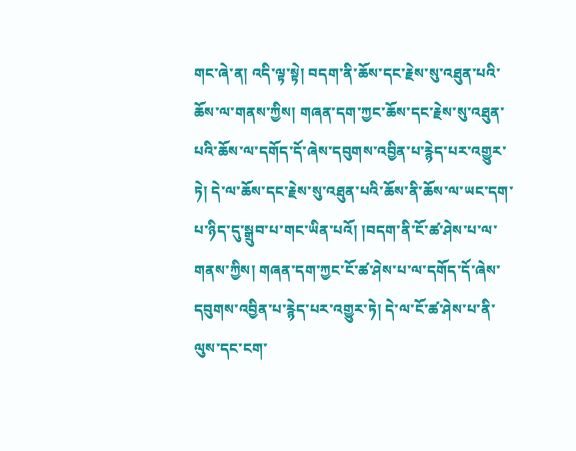གང་ཞེ་ན། འདི་ལྟ་སྟེ། བདག་ནི་ཆོས་དང་རྗེས་སུ་འཐུན་པའི་ཆོས་ལ་གནས་ཀྱིས། གཞན་དག་ཀྱང་ཆོས་དང་རྗེས་སུ་འཐུན་པའི་ཆོས་ལ་དགོད་དོ་ཞེས་དབུགས་འབྱིན་པ་རྙེད་པར་འགྱུར་ཏེ། དེ་ལ་ཆོས་དང་རྗེས་སུ་འཐུན་པའི་ཆོས་ནི་ཆོས་ལ་ཡང་དག་པ་ཉིད་དུ་སྒྲུབ་པ་གང་ཡིན་པའོ། །བདག་ནི་ངོ་ཚ་ཤེས་པ་ལ་གནས་ཀྱིས། གཞན་དག་ཀྱང་ངོ་ཚ་ཤེས་པ་ལ་དགོད་དོ་ཞེས་དབུགས་འབྱིན་པ་རྙེད་པར་འགྱུར་ཏེ། དེ་ལ་ངོ་ཚ་ཤེས་པ་ནི་ལུས་དང་ངག་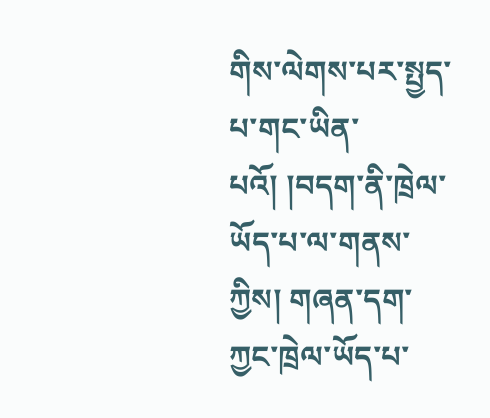གིས་ལེགས་པར་སྤྱད་པ་གང་ཡིན་པའོ། །བདག་ནི་ཁྲེལ་ཡོད་པ་ལ་གནས་ཀྱིས། གཞན་དག་ཀྱང་ཁྲེལ་ཡོད་པ་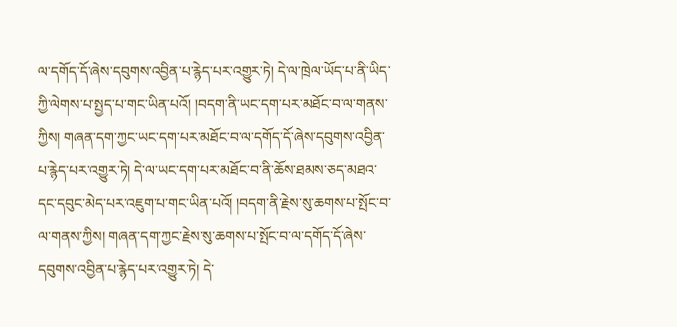ལ་དགོད་དོ་ཞེས་དབུགས་འབྱིན་པ་རྙེད་པར་འགྱུར་ཏེ། དེ་ལ་ཁྲེལ་ཡོད་པ་ནི་ཡིད་ཀྱི་ལེགས་པ་སྤྱད་པ་གང་ཡིན་པའོ། །བདག་ནི་ཡང་དག་པར་མཐོང་བ་ལ་གནས་ཀྱིས། གཞན་དག་ཀྱང་ཡང་དག་པར་མཐོང་བ་ལ་དགོད་དོ་ཞེས་དབུགས་འབྱིན་པ་རྙེད་པར་འགྱུར་ཏེ། དེ་ལ་ཡང་དག་པར་མཐོང་བ་ནི་ཆོས་ཐམས་ཅད་མཐའ་དང་དབུང་མེད་པར་འཇུག་པ་གང་ཡིན་པའོ། །བདག་ནི་རྗེས་སུ་ཆགས་པ་སྤོང་བ་ལ་གནས་ཀྱིས། གཞན་དག་ཀྱང་རྗེས་སུ་ཆགས་པ་སྤོང་བ་ལ་དགོད་དོ་ཞེས་དབུགས་འབྱིན་པ་རྙེད་པར་འགྱུར་ཏེ། དེ་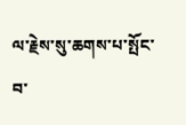ལ་རྗེས་སུ་ཆགས་པ་སྤོང་བ་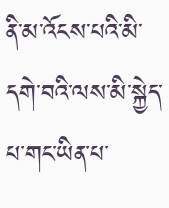ནི་མ་འོངས་པའི་མི་དགེ་བའི་ལས་མི་སྐྱེད་པ་གང་ཡིན་པ་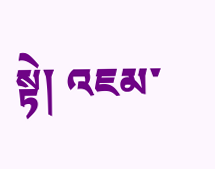སྟེ། འཇམ་